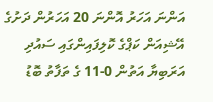އަންނަ އަހަރު އޮންނަ 20 އަހަރުން ދަށުގެ އޭޝިއަން ކަޕްގެ ކޮލިފައިންގައި ސައުދި އަރަބިޔާ އަތުން 0-11 ގެ ތަފާތު ބޮޑު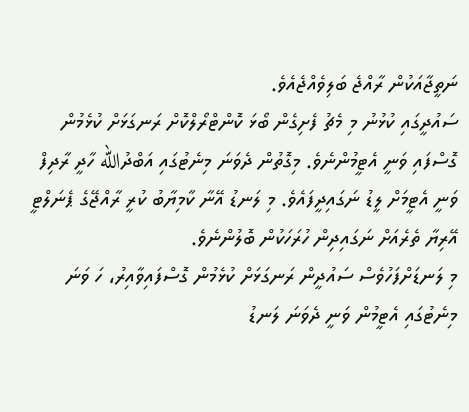ނަތީޖާއަކުން ރާއްޖެ ބަލިވެއްޖެއެވެ.
ސައުދީގައި ކުޅުނު މި މެޗު ފެށިގެން ބޯޅަ ކޮންޓްރޯލްކޮށް ރަނގަޅަށް ކުޅެމުން ގޮސްފައި ވަނީ އެޓީމުންނެވެ. މިގޮތުން ދެވަނަ މިނެޓުގައި އަބްދުالله ހާދީ ރާދިފް ވަނީ އެޓީމަށް ލީޑު ނަގައިދީފައެވެ. މި ލަނޑު އޭނާ ކާމިޔާބު ކުރީ ރާއްޖޭގެ ޕެނަލްޓީ އޭރިޔާ ތެރެއަށް ނަގައިދިން ހުރަހަކުން ބޮލުންނެވެ.
މި ލަނޑަށްފަހުވެސް ސައުދީން ރަނގަޅަށް ކުޅެމުން ގޮސްފައިވާއިރު، ހަ ވަނަ މިނެޓުގައި އެޓީމުން ވަނީ ދެވަނަ ލަނޑު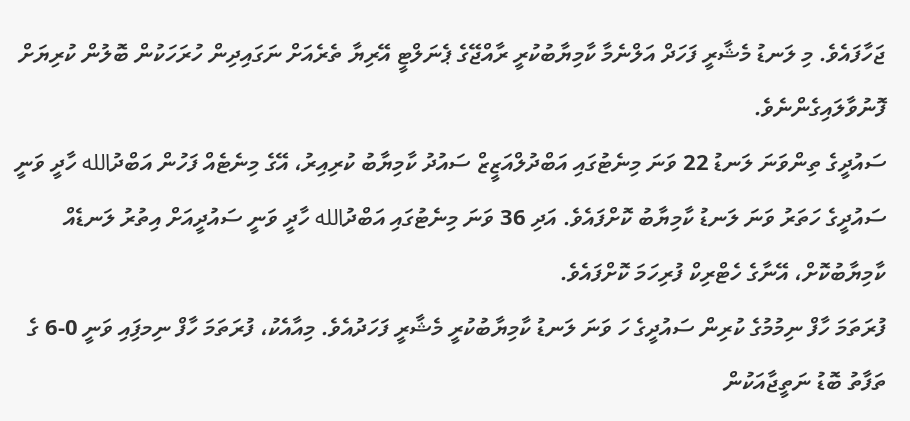ޖަހާފައެވެ. މި ލަނޑު މެޝާރީ ފަހަދް އަލްނެމާ ކާމިޔާބުކުރީ ރާއްޖޭގެ ޕެނަލްޓީ އޭރިޔާ ތެރެއަށް ނަގައިދިން ހުރަހަކުން ބޮލުން ކުރިޔަށް ފޮނުވާލައިގެންނެވެ.
ސައުދީގެ ތިންވަނަ ލަނޑު 22 ވަނަ މިނެޓުގައި އަބްދުލްއަޒީޒް ސައުދު ކާމިޔާބު ކުރިއިރު، އޭގެ މިނެޓެއް ފަހުން އަބްދުالله ހާދީ ވަނީ ސައުދީގެ ހަތަރު ވަނަ ލަނޑު ކާމިޔާބު ކޮށްފައެވެ. އަދި 36 ވަނަ މިނެޓުގައި އަބްދުالله ހާދީ ވަނީ ސައުދީއަށް އިތުރު ލަނޑެއް ކާމިޔާބުކޮށް، އޭނާގެ ހެޓްރިކް ފުރިހަމަ ކޮށްފައެވެ.
ފުރަތަމަ ހާފް ނިމުމުގެ ކުރިން ސައުދީގެ ހަ ވަނަ ލަނޑު ކާމިޔާބުކުރީ މެޝާރީ ފަހަދުއެވެ. މިއާއެކު، ފުރަތަމަ ހާފް ނިމފިައި ވަނީ 0-6 ގެ ތަފާތު ބޮޑު ނަތީޖާއަކުން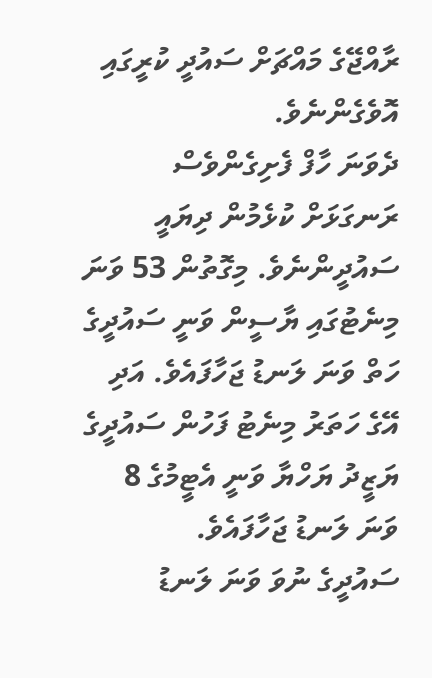ރާއްޖޭގެ މައްޗަށް ސައުދީ ކުރީގައި އޮވެގެންނެވެ.
ދެވަނަ ހާފް ފެށިގެންވެސް ރަނގަޅަށް ކުޅެމުން ދިޔައީ ސައުދީންނެވެ. މިގޮތުން 53 ވަނަ މިނެޓުގައި ޔާސީން ވަނީ ސައުދީގެ ހަތް ވަނަ ލަނޑު ޖަހާފައެވެ. އަދި އޭގެ ހަތަރު މިނެޓު ފަހުން ސައުދީގެ ޔަޒީދު ޔަހްޔާ ވަނީ އެޓީމުގެ 8 ވަނަ ލަނޑު ޖަހާފައެވެ.
ސައުދީގެ ނުވަ ވަނަ ލަނޑު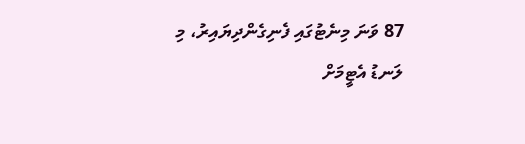87 ވަނަ މިނެޓުގައި ފެނިގެންދިޔައިރު، މި ލަނޑު އެޓީމަށް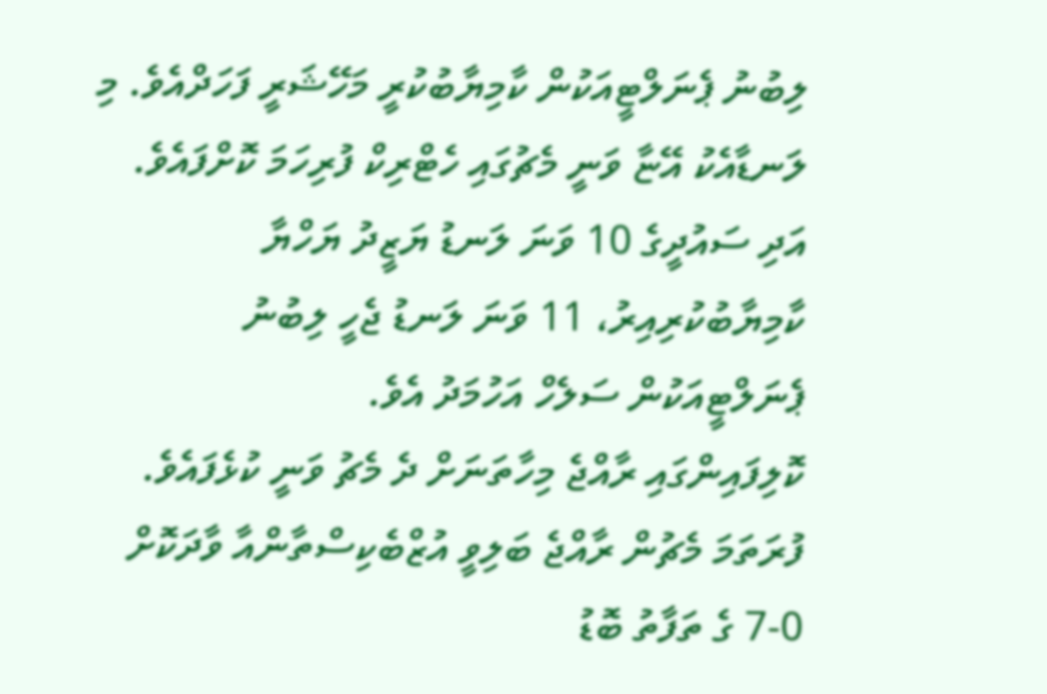ލިބުނު ޕެނަލްޓީއަކުން ކާމިޔާބުކުރީ މަހޭޝަރީ ފަހަދްއެވެ. މި ލަނޑާއެކު އޭޏާ ވަނީ މެޗުގައި ހެޓްރިކް ފުރިހަމަ ކޮށްފައެވެ. އަދި ސައުދީގެ 10 ވަނަ ލަނޑު ޔަޒީދު ޔަހްޔާ ކާމިޔާބުކުރިއިރު، 11 ވަނަ ލަނޑު ޖެހީ ލިބުނު ޕެނަލްޓީއަކުން ސަލެހް އަހުމަދު އެވެ.
ކޮލިފައިންގައި ރާއްޖެ މިހާތަނަށް ދެ މެޗު ވަނީ ކުޅެފައެވެ. ފުރަތަމަ މެޗުން ރާއްޖެ ބަލިވީ އުޒްބެކިސްތާންއާ ވާދަކޮށް 0-7 ގެ ތަފާތު ބޮޑު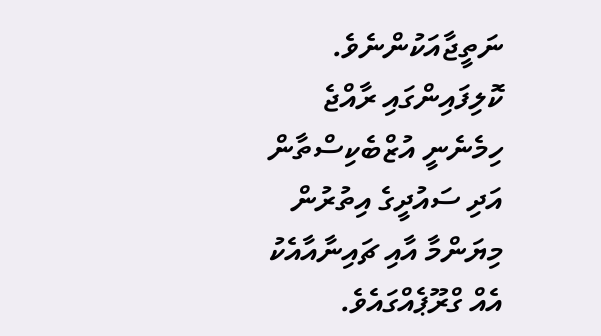ނަތީޖާއަކުންނެވެ.
ކޮލިފައިންގައި ރާއްޖެ ހިމެނެނީ އުޒްބެކިސްތާން އަދި ސައުދީގެ އިތުރުން މިޔަންމާ އާއި ޗައިނާއާއެކު އެއް ގްރޫޕެއްގައެވެ.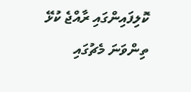ކޮލިފައިންގައި ރާއްޖެ ކުޅޭ ތިންވަނަ މެޗުގައި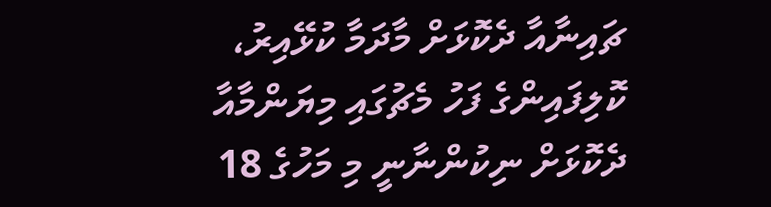ޗައިނާއާ ދެކޮޅަށް މާދަމާ ކުޅޭއިރު، ކޮލިފައިންގެ ފަހު މެޗުގައި މިޔަންމާއާ ދެކޮޅަށް ނިކުންނާނީ މި މަހުގެ 18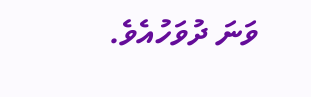ވަނަ ދުވަހުއެވެ.